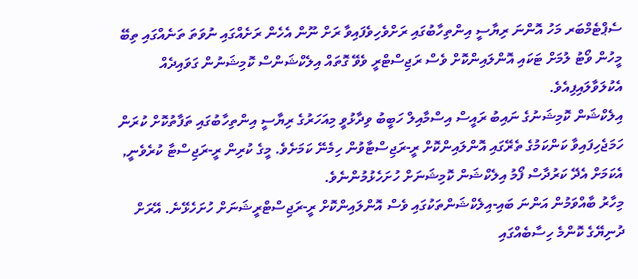ސެޕްޓެމްބަރ މަހު އޮންނަ ރިޔާސީ އިންތިހާބުގައި ރަށްވެހިވެފައިވާ ރަށް ނޫން އެހެން ރަށެއްގައި ނުވަތަ ތަނެއްގައި ތިބޭ މީހުން ވޯޓު ލުމަށް ޓަކައި އޮންލައިންކޮށް ވެސް ރަޖިސްޓްރީ ވެވޭ ގޮތައް އިލެކްޝަންސް ކޮމިޝަނުން ގަވައިދެއް އެކުލަވާލައިފިއެވެ.
އިލެކްޝަން ކޮމިޝަނުގެ ނައިބު ރައީސް އިސްމާއިލް ހަބީބު ވިދާޅުވީ މިއަހަރުގެ ރިޔާސީ އިންތިހާބުގައި ތަފާތުކޮށް ކުރަން ހަމަޖެހިފައިވާ ކަންކަމުގެ ތެރޭގައި އޮންލައިންކޮށް ރީ-ރަޖިސްޓާވުން ހިމެނޭ ކަމަށެވެ. މީގެ ކުރިން ރީ-ރަޖިސްޓާ ކުރެވެނީ, އެކަމަށް އެދޭ ކަރުދާސް ފޯމު އިލެކްޝަން ކޮމިޝަނަށް ހުށަހެޅުމުންނެވެ.
މިހާރު ބާއްވަމުން އަންނަ ބައި-އިލެކްޝަންތަކުގައި ވެސް އޮންލައިންކޮށް ރީ-ރަޖިސްޓްރީޝަނަށް ހުށަހެޅޭނެ. އޭރަށް ދުނިޔޭގެ ކޮންމެ ހިސާބެއްގައި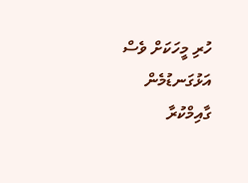ހުރި މީހަކަށް ވެސް އަޅުގަނޑުމެން ގާއިމްކުރާ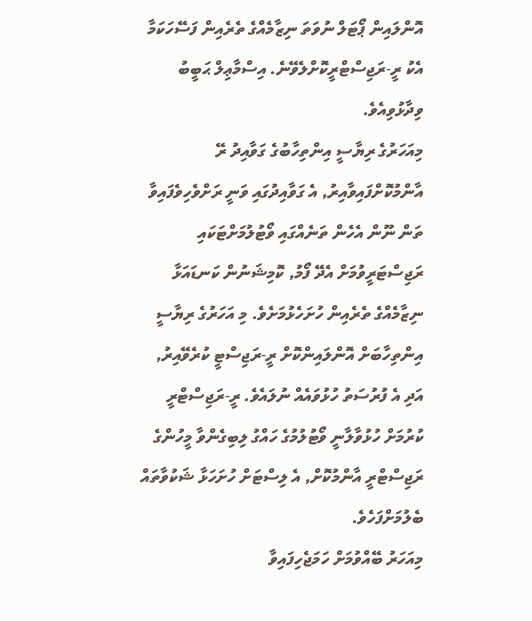އޮންލައިން ޕޯޓަލް ނުވަތަ ނިޒާމެއްގެ ތެރެއިން ފަސޭހަކަމާ އެކު ރީ-ރަޖިސްޓްރީކޮށްލެވޭނެ. އިސްމާޢިލް ޙަބީބު ވިދާޅުވިއެވެ.
މިއަހަރުގެ ރިޔާސީ އިންތިހާބުގެ ގަވާއިދު ރޭ އާންމުކޮށްފައިވާއިރު, އެ ގަވާއިދުގައި ވަނީ ރަށްވެހިވެފައިވާ ތަން ނޫން އެހެން ތަނެއްގައި ވޯޓުލުމަށްޓަކައި ރަޖިސްޓަރީވުމަށް އެދޭ ފޯމު, ކޮމިޝަނުން ކަނޑައަޅާ ނިޒާމެއްގެ ތެރެއިން ހުށަހެޅުމަށެވެ. މި އަހަރުގެ ރިޔާސީ އިންތިހާބަށް އޮންލައިންކޮށް ރީ-ރަޖިސްޓީ ކުރެވޭއިރު, އަދި އެ ފުރުސަތު ހުޅުވައެއް ނުލައެވެ. ރީ-ރަޖިސްޓްރީ ކުރުމަށް ހުޅުވާލާނީ ވޯޓުލުމުގެ ހައްގު ލިބިގެންވާ މީހުންގެ ރަޖިސްޓްރީ އާންމުކޮށް, އެ ލިސްޓަށް ހުށަހަޅާ ޝަކުވާތައް ބެލުމަށްފަހެވެ.
މިއަހަރު ބޭއްވުމަށް ހަމަޖެހިފައިވާ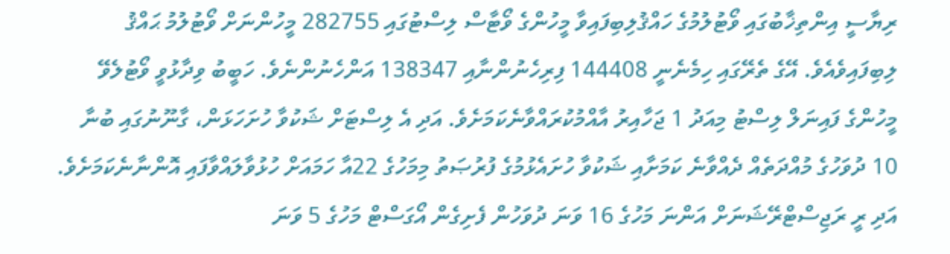ރިޔާސީ އިންތިޚާބުގައި ވޯޓުލުމުގެ ހައްޤުލިބިފައިވާ މީހުންގެ ވޯޓާސް ލިސްޓުގައި 282755 މީހުންނަށް ވޯޓުލުމު ޙައްޤު ލިބިފައިވެއެވެ. އޭގެ ތެރޭގައި ހިމެނެނީ 144408 ފިރިހެނުންނާއި 138347 އަންހެނުންނެވެ. ހަބީބު ވިދާޅުވީ ވޯޓުލެވޭ މީހުންގެ ފައިނަލް ލިސްޓު މިއަދު 1 ޖަހާއިރު އާއްމުކުރައްވާނެކަމަށެވެ. އަދި އެ ލިސްޓަށް ޝަކުވާ ހުށަހަޅަން، ގާނޫނުގައި ބުނާ 10 ދުވަހުގެ މުއްދަތެއް ދެއްވާނެ ކަމަށާއި ޝަކުވާ ހުށައެޅުމުގެ ފުރުޞަތު މިމަހުގެ 22އާ ހަމައަށް ހުޅުވާލައްވާފައި އޮންނާނެކަމަށެވެ. އަދި ރީ ރަޖިސްޓްރޭޝަނަށް އަންނަ މަހުގެ 16 ވަނަ ދުވަހުން ފެށިގެން އޯގަސްޓް މަހުގެ 5 ވަނަ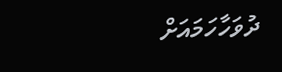ދުވަހާހަމައަށް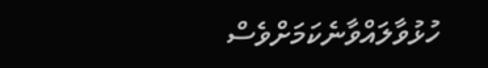ހުޅުވާލައްވާނެކަމަށްވެސް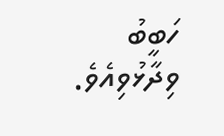ހަބީބު ވިދާޅުވިއެވެ.